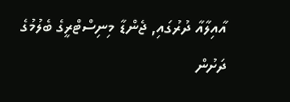އާއިލާއާ ދުރުގައި, ޖެންޑާ މިނިސްޓްރީގެ ބެލުމުގެ ދަށުން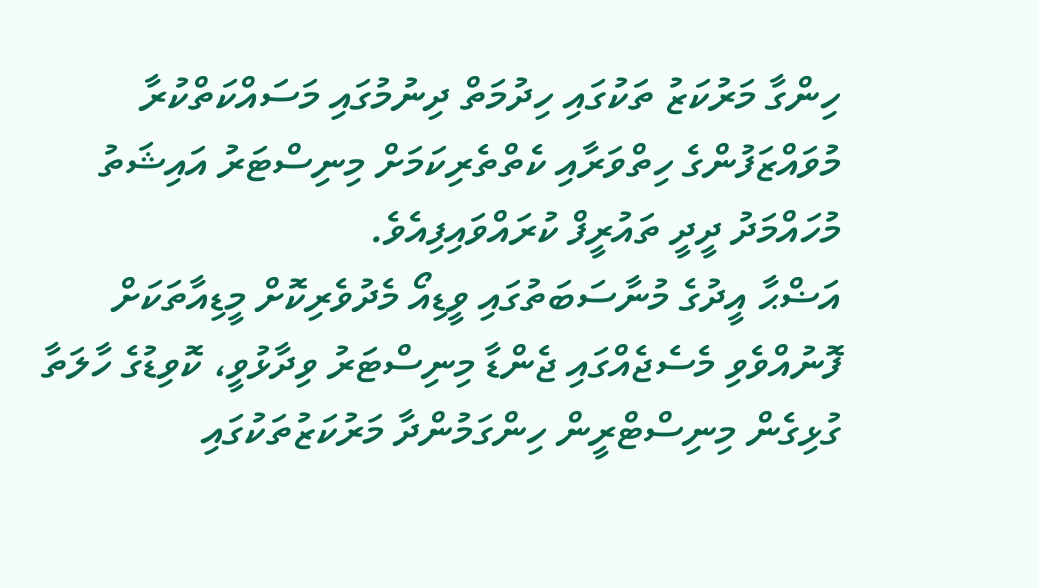ހިންގާ މަރުކަޒު ތަކުގައި ހިދުމަތް ދިނުމުގައި މަސައްކަތްކުރާ މުވައްޒަފުންގެ ހިތްވަރާއި ކެތްތެރިކަމަށް މިނިސްޓަރު އައިޝަތު މުހައްމަދު ދީދީ ތައުރީފް ކުރައްވައިފިއެވެ.
އަޟްޙާ އީދުގެ މުނާސަބަތުގައި ވީޑިއޯ މެދުވެރިކޮށް މީޑިއާތަކަށް ފޮނުއްވެވި މެސެޖެއްގައި ޖެންޑާ މިނިސްޓަރު ވިދާޅުވީ، ކޮވިޑުގެ ހާލަތާ ގުޅިގެން މިނިސްޓްރީން ހިންގަމުންދާ މަރުކަޒުތަކުގައި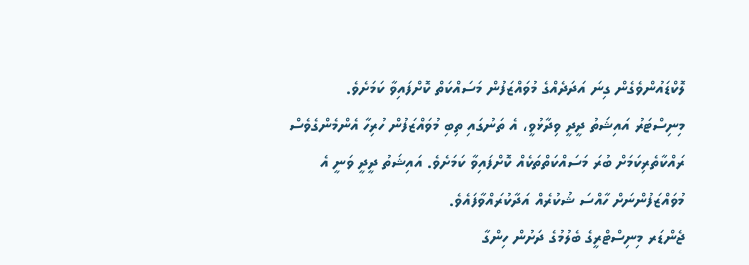ލޮކްޑައުންވެގެން ގިނަ އަދަދެއްގެ މުވައްޒަފުން މަސައްކަތް ކޮށްފައިވާ ކަމަށެވެ.
މިނިސްޓަރު އައިޝަތު ދީދީ ވިދާޅުވީ، އެ ތަނުގައި ތިބި މުވައްޒަފުން ހުރިހާ އެންމެންގެވެސް ރައްކާތެރިކަމަށް ބުރަ މަސައްކަތްތަކެއް ކޮށްފައިވާ ކަމަށެވެ. އައިޝަތު ދީދީ ވަނީ އެ މުވައްޒަފުންނަށް ހާއްސަ ޝުކުރެއް އަދާކުރައްވާފައެވެ.
ޖެންޑަރ މިނިސްޓްރީގެ ބެލުމުގެ ދަށުން ހިންގާ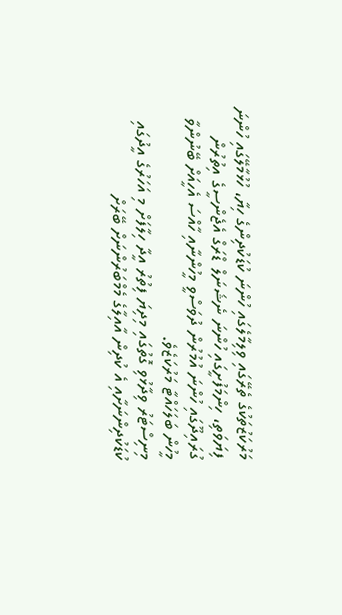މަރުކަޒުތަކުގެ ތެރޭގައި ވިލިމާލެގައި ހުންނަ ކުޑަކުދިންގެ ހިޔާ، ހުޅުމާލޭގައި ހުންނަ ފިޔަވަތި، ހިންމަފުށީގައި ހުންނަ ނެޝަނަލް ޑްރަގް އެޖެންސީގެ އިތުރުން ގުރައިދޫގައި ހުންނަ އުމުރުން ދުވަސްވީ މީހުންނާއި ހާއްސަ އެހީއަށް ބޭނުންވާ މީހުން ބަލަހައްޓާ މަރުކަޒެވެ.
މިނިސްޓަރު ވިދާޅުވި ގޮތުގައި މިދިޔަ ފިތުރު އީދާ ހިލާފަށް މި އަހަރުގެ އީދުގައި ކުޑަކުދިންނަށާއި އެ ކުދިން އާއިލާގެ މެމްބަރުންނަށް ބޭރަށް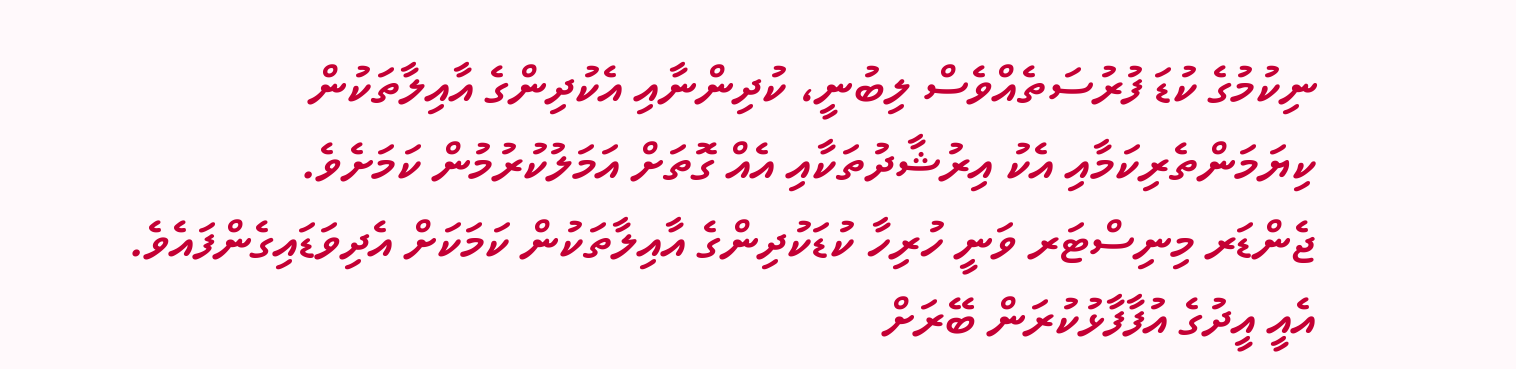ނިކުމުގެ ކުޑަ ފުރުސަތެއްވެސް ލިބުނީ، ކުދިންނާއި އެކުދިންގެ އާއިލާތަކުން ކިޔަމަންތެރިކަމާއި އެކު އިރުޝާދުތަކާއި އެއް ގޮތަށް އަމަލުކުރުމުން ކަމަށެވެ.
ޖެންޑަރ މިނިސްޓަރ ވަނީ ހުރިހާ ކުޑަކުދިންގެ އާއިލާތަކުން ކަމަކަށް އެދިވަޑައިގެންފައެވެ. އެއީ އީދުގެ އުފާފާޅުކުރަން ބޭރަށް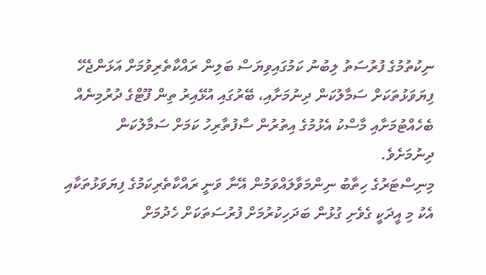ނިކުތުމުގެ ފުރުސަތު ލިބުނު ކަމުގައިވިޔަސް ބަލިން ރައްކާތެރިވުމަށް އަޅަންޖެހޭ ފިޔަވަޅުތަކަށް ސަމާލުކަން ދިނުމަށާއި، ބޭރުގައި އުޅޭއިރު ތިން ފޫޓްގެ ދުރުމިނެއް ބެހެއްޓުމަށާއި މާސްކު އެޅުމުގެ އިތުރުން ސާފުތާރިހު ކަމަށް ސަމާލުކަން ދިނުމަށެވެ.
މިނިސްޓަރުގެ ހިތާބު ނިންމަވާލައްވަމުން އޭނާ ވަނީ ރައްކާތެރިކަމުގެ ފިޔަވަޅުތަކާއި އެކު މި އީދަކީ ގެވެށި ގުޅުން ބަދަހިކުރުމަށް ފުރުސަތަކަށް ހެދުމަށް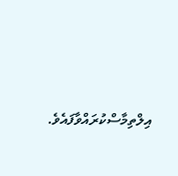އިލްތިމާސްކުރައްވާފައެވެ.